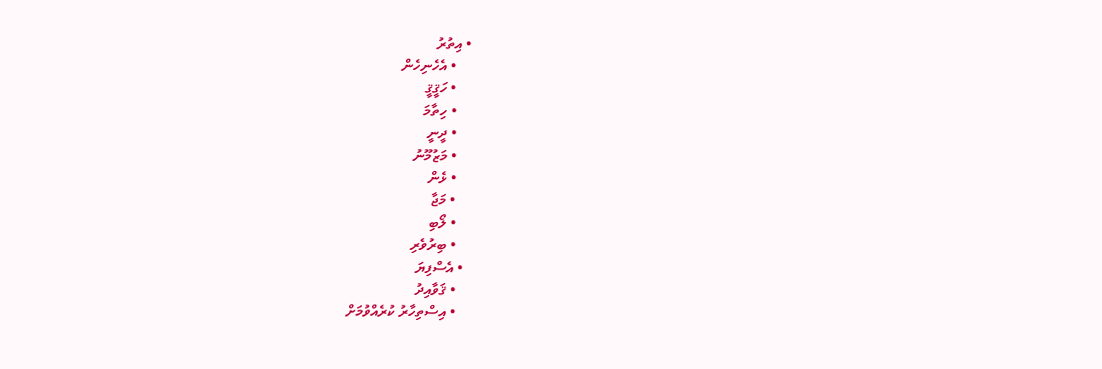• އިތުރު
    • އެހެނިހެން
    • ހަޤީޤީ
    • ހިތާމަ
    • ދީނީ
    • މަޒުމޫނު
    • ޅެން
    • މަޖާ
    • ލޯބި
    • ބިރުވެރި
  • އެސްފިޔަ
    • ޤަވާއިދު
    • އިސްތިހާރު ކުރެއްވުމަށް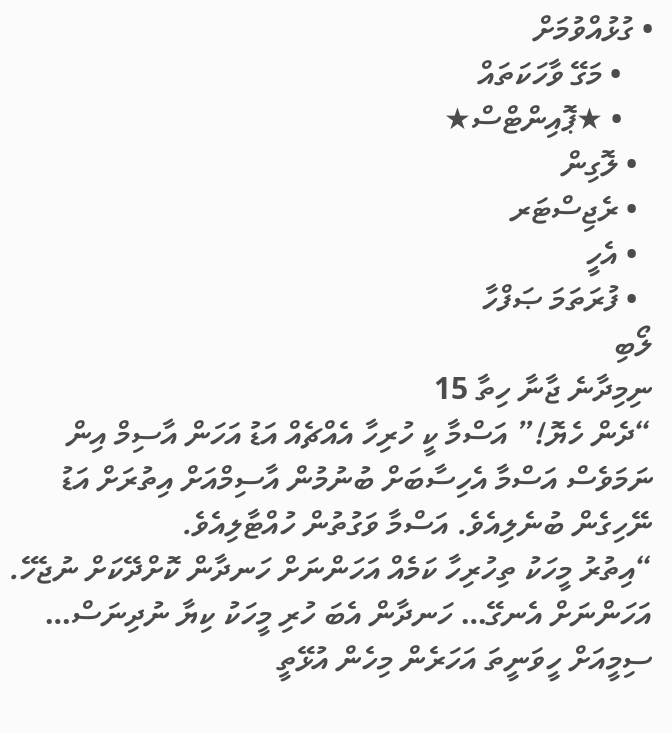• ގުޅުއްވުމަށް
    • މަގޭ ވާހަކަތައް
    • ★ޕޮއިންޓްސް★
  • ލޮގިން
  • ރެޖިސްޓަރ
  • އެހީ
  • ފުރަތަމަ ޞަފްހާ
ލޯބި
ނިމިދާނެ ޖާނާ ހިތާ 15
“ދެން ހެޔޮ!” އަސްމާ ކީ ހުރިހާ އެއްޗެއް އަޑު އަހަން އާސިމް އިން ނަމަވެސް އަސްމާ އެހިސާބަށް ބުނުމުން އާސިމްއަށް އިތުރަށް އަޑު ނޭހިގެން ބުނެލިއެވެ. އަސްމާ ވަގުތުން ހުއްޓާލިއެވެ.
“އިތުރު މީހަކު ތިހުރިހާ ކަމެއް އަހަންނަށް ހަނދާން ކޮށްދޭކަށް ނުޖެހޭ. އަހަންނަށް އެނގޭ… ހަނދާން އެބަ ހުރި މީހަކު ކިޔާ ނުދިނަސް… ސިމީއަށް ހީވަނީތަ އަހަރެން މިހެން އުޅޭތީ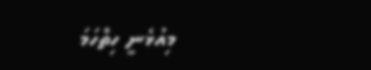މިއުޅެނީ ހިތްހަމަ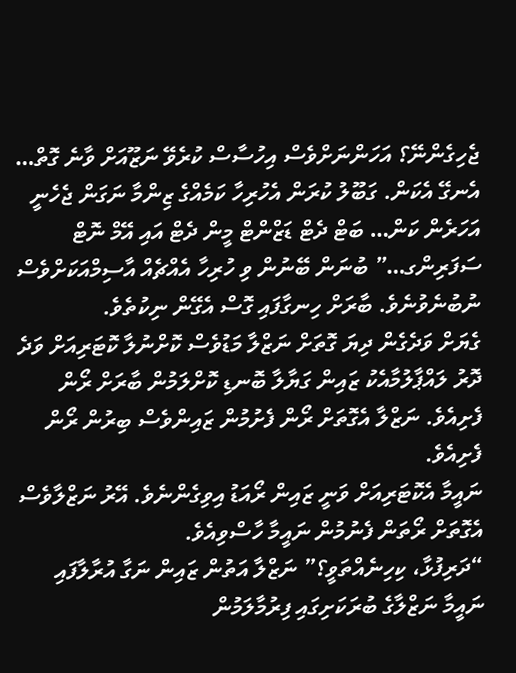ޖެހިގެންނޭ؟ އަހަންނަށްވެސް އިހުސާސް ކުރެވޭ ނަޒޫއަށް ވާނެ ގޮތް… އެނގޭ އެކަން. ގަބޫލު ކުރަން އެހުރިހާ ކަމެއްގެ ޒިންމާ ނަގަން ޖެހެނީ އަހަރެން ކަން… ބަޓް ދެޓް ޑަޒްންޓް މީން ދެޓް އައި އޭމް ނޮޓް ސަފަރިންގ…” ބުނަން ބޭނުން ވި ހުރިހާ އެއްޗެއް އާސިމްއަކަށްވެސް ނުބުނެވުނެވެ. ބާރަށް ހިނގާފައި ގޮސް އެގޭން ނިކުތެވެ.
ގެޔަށް ވަދެގެން ދިޔަ ގޮތަށް ނަޒްލާ މަޑުވެސް ކޮށްނުލާ ކޮޓަރިއަށް ވަދެ ދޮރު ލައްޕާލުމާއެކު ޒައިން ގަޔާލާ ބޮނޑި ކޮށްލަމުން ބާރަށް ރޯން ފެށިއެވެ. ނަޒްލާ އެގޮތަށް ރޯން ފެށުމުން ޒައިންވެސް ބިރުން ރޯން ފެށިއެވެ.
ނައީމާ އެކޮޓަރިއަށް ވަނީ ޒައިން ރޯއަޑު އިވިގެންނެވެ. އޭރު ނަޒްލާވެސް އެގޮތަށް ރޯތަން ފެނުމުން ނައީމާ ހާސްވިއެވެ.
“ދަރިފުޅާ، ކިހިނެއްތަވީ؟” ނަޒްލާ އަތުން ޒައިން ނަގާ އުރާލާފައި ނައީމާ ނަޒްލާގެ ބުރަކަށިގައި ފިރުމާލަމުން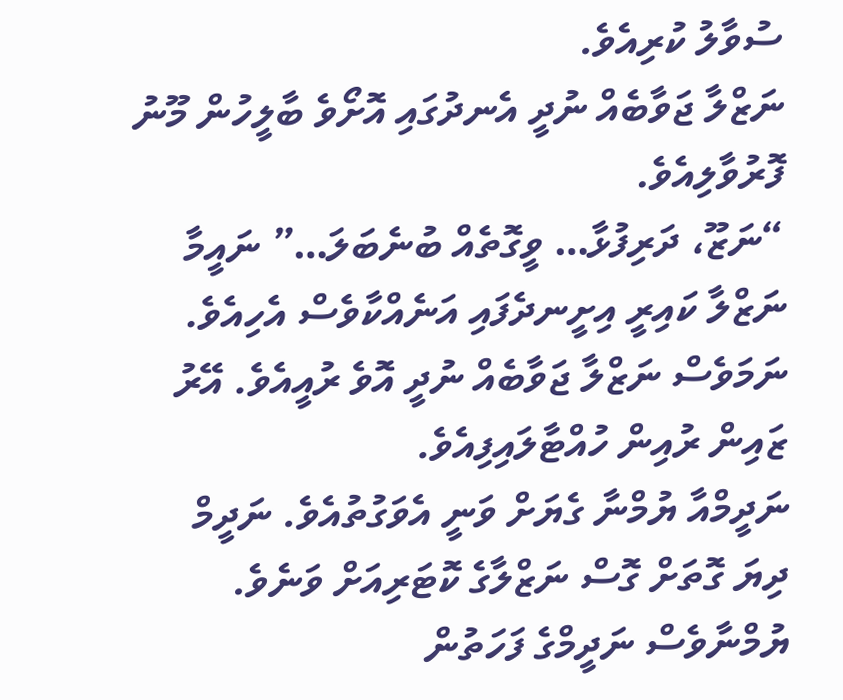ސުވާލު ކުރިއެވެ.
ނަޒްލާ ޖަވާބެއް ނުދީ އެނދުގައި އޮށޯވެ ބާލީހުން މޫނު ފޮރުވާލިއެވެ.
“ނަޒޫ، ދަރިފުޅާ… ވީގޮތެއް ބުނެބަލަ…” ނައީމާ ނަޒްލާ ކައިރީ އިށީނދެފައި އަނެއްކާވެސް އެހިއެވެ. ނަމަވެސް ނަޒްލާ ޖަވާބެއް ނުދީ އޮވެ ރުއީއެވެ. އޭރު ޒައިން ރުއިން ހުއްޓާލައިފިއެވެ.
ނަދީމްއާ ޔުމްނާ ގެޔަށް ވަނީ އެވަގުތުއެވެ. ނަދީމް ދިޔަ ގޮތަށް ގޮސް ނަޒްލާގެ ކޮޓަރިއަށް ވަނެވެ. ޔުމްނާވެސް ނަދީމްގެ ފަހަތުން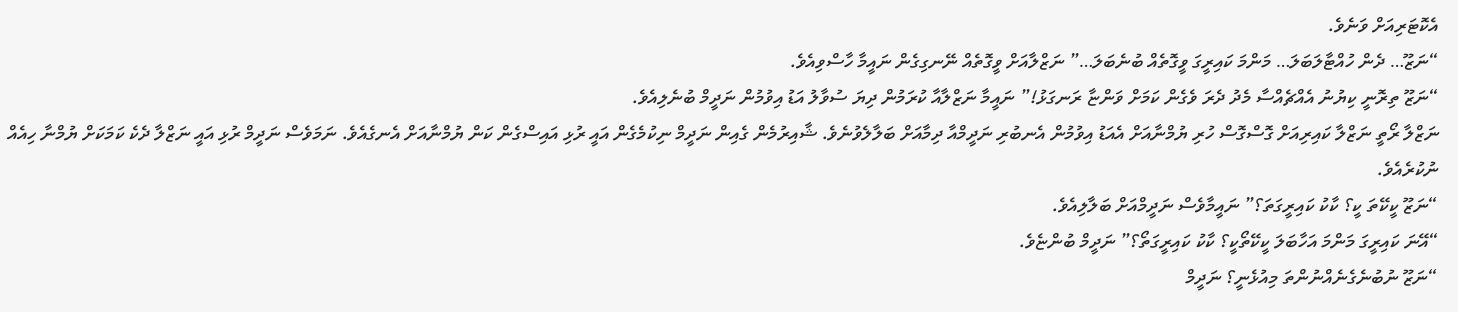އެކޮޓަރިއަށް ވަނެވެ.
“ނަޒޫ… ދެން ހުއްޓާލަބަލަ… މަންމަ ކައިރީގަ ވީގޮތެއް ބުނެބަލަ…” ނަޒްލާއަށް ވީގޮތެއް ނޭނގިގެން ނައީމާ ހާސްވިއެވެ.
“ނަޒޫ ތިރޮނީ ކިޔުނު އެއްޗެއްސާ މެދު ދެރަ ވެގެން ކަމަށް ވަންޏާ ރަނގަޅު!” ނައީމާ ނަޒްލާއާ ކުރަމުން ދިޔަ ސުވާލު އަޑު އިވުމުން ނަދީމް ބުނެލިއެވެ.
ނަޒްލާ ރޯތީ ނަޒްލާ ކައިރިއަށް ގޮސްގޮސް ހުރި ޔުމްނާއަށް އެއަޑު އިވުމުން އެނބުރި ނަދީމްއާ ދިމާއަށް ބަލާލެވުނެވެ. ޝާއިރުމެން ގެއިން ނަދީމް ނިކުމެގެން އައީ ރުޅި އައިސްގެން ކަން ޔުމްނާއަށް އެނގެއެވެ. ނަމަވެސް ނަދީމް ރުޅި އައީ ނަޒްލާ ދެކެ ކަމަކަށް ޔުމްނާ ހިއެއް ނުކުރެއެވެ.
“ނަޒޫ ކީކޭތަ ކީ؟ ކާކު ކައިރީގަތަ؟” ނައީމާވެސް ނަދީމްއަށް ބަލާލިއެވެ.
“އޭނަ ކައިރީގަ މަންމަ އަހާބަލަ ކީކޭތޯކީ؟ ކާކު ކައިރީގަތޯ؟” ނަދީމް ބުންޏެވެ.
“ނަޒޫ ނުބުނެގެނެއްނުންތަ މިއުޅެނީ؟ ނަދީމް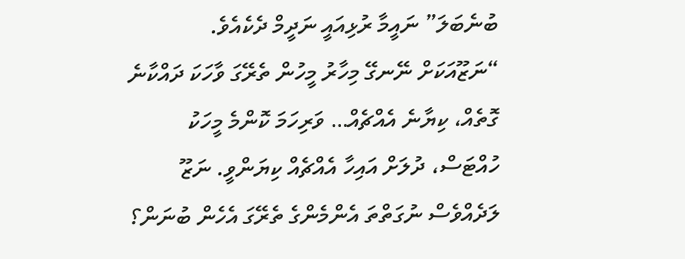ބުނެބަލަ” ނައީމާ ރުޅިއައީ ނަދީމް ދެކެއެވެ.
“ނަޒޫއަކަށް ނޭނގޭ މިހާރު މީހުން ތެރޭގަ ވާހަކަ ދައްކާނެ ގޮތެއް، ކިޔާނެ އެއްޗެއް… ވަރިހަމަ ކޮންމެ މީހަކު ހުއްޓަސް، ދުލަށް އައިހާ އެއްޗެއް ކިޔަންވީ. ނަޒޫ ލަދެއްވެސް ނުގަތްތަ އެންމެންގެ ތެރޭގަ އެހެން ބުނަން؟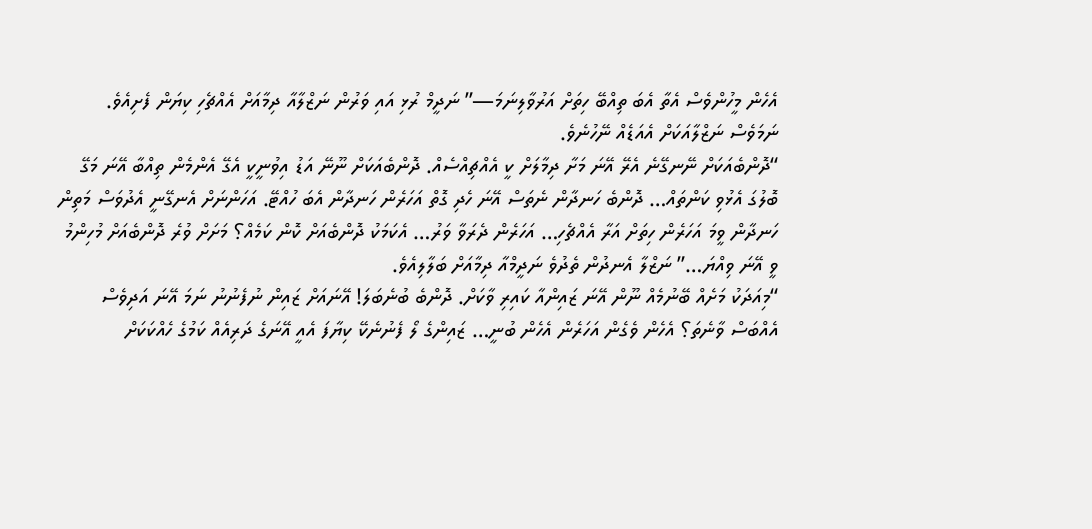އެހެން މީހުންވެސް އެތާ އެބަ ތިއްބޭ ހިތަށް އަރުވާލިނަމަ—” ނަދީމް ރުޅި އައި ވަރުން ނަޒްލާއާ ދިމާއަށް އެއްޗެހި ކިޔަން ފެށިއެވެ. ނަމަވެސް ނަޒްލާއަކަށް އެއަޑެއް ނޭހުނެވެ.
“ދޮންބެއަކަށް ނޭނގޭނެ އެރޭ އޭނަ މަށާ ދިމާލަށް ކީ އެއްޗިއްސެއް. ދޮންބެއަކަށް ނޫނޭ އަޑު އިވުނީކީ އެގޭ އެންމެން ތިއްބާ އޭނަ މަގޭ ބޮލުގަ އެޅުވި ކަންތައް… ދޮންބެ ހަނދާން ނެތަސް އޭނަ ހެދި ގޮތް އަހަރެން ހަނދާން އެބަ ހުއްޓޭ. އަހަންނަށް އެނގޭނީ އެދުވަސް މަތިން ހަނދާން ވީމަ އަހަރެން ހިތަށް އަރާ އެއްޗެހި… އަހަރެން ދެރަވާ ވަރު… އެކަމަކު ދޮންބެއަށް ކޮން ކަމެއް؟ މަށަށް ވުރެ ދޮންބެއަށް މުހިންމު ވީ އޭނަ ވިއްޔަ…” ނަޒްލާ އެނދުން ތެދުވެ ނަދީމްއާ ދިމާއަށް ބަލާލިއެވެ.
“މިއަދަކު މަށެއް ބޭނުމެއް ނޫން އޭނަ ޒައިންއާ ކައިރި ވާކަށް. ދޮންބެ ބުނެބަލަ! އޭނައަށް ޒައިން ނުފެނުނު ނަމަ އޭނަ އަދިވެސް އެއްބަސް ވާނެތަ؟ އެހެން ވެގެން އަހަރެން އެހެން ބުނީ… ޒައިންގެ ލޯ ފެނުނެކޭ ކިޔާފަ އެއީ އޭނަގެ ދަރިއެއް ކަމުގެ ހެއްކަކަށް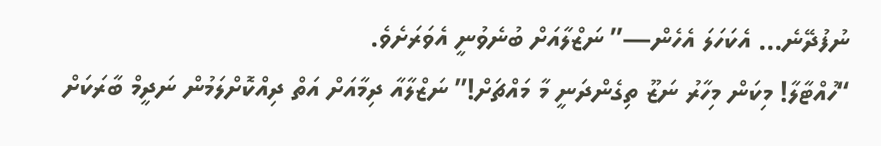ނުފުދޭނެ… އެކަހަލަ އެހެން—” ނަޒްލާއަށް ބުނެވުނީ އެވަރަށެވެ.
“ހުއްޓާލާ! މިކަން މިހާރު ނަޒޫ ތިގެންދަނީ މާ މައްޗަށް!” ނަޒްލާއާ ދިމާއަށް އަތް ދިއްކޮށްލަމުން ނަދީމް ބާރަކަށް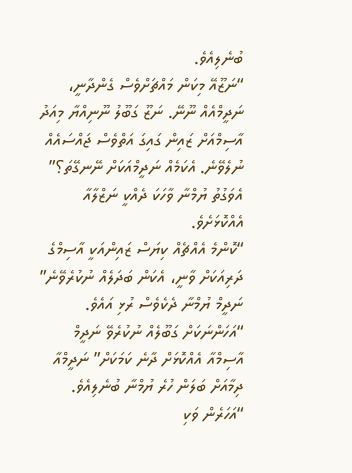ބުނެލިއެވެ.
“ނަޒޫއޭ މިކަން މައްޗަށްވެސް ގެންދާނީ، ނަދީމްއެއް ނޫނޭ. ނަޒޫ ގަބޫލު ނޫނިއްޔާ މިއަދު އާސިމްއަށް ޒައިން ގައިގަ އަތްވެސް ޖައްސައެއް ނުލެވޭނެ. އެކަމެއް ނަދީމްއަކަށް ނޭނގޭތަ؟” އެވަގުތު ޔުމްނާ ވާހަކަ ދެއްކީ ނަޒްލާއާ އެއްކޮޅަށެވެ.
“ކޮންމެ އެއްޗެއް ކިޔަސް ޒައިންއަކީ އާސިމްގެ ދަރިއަކަށް ވާނީ، އެކަން ބަދަލެއް ނުކުރެވޭނެ” ނަދީމް ޔުމްނާ ދެކެވެސް ރުޅި އައެވެ.
“އަހަންނަކަށް ގަބޫލެއް ނުކުރެވޭ ނަދީމް އާސިމްއާ އެއްކޮޅަށް ދާނެ ކަމަކަށް” ނަދީމްއާ ދިމާއަށް ބަލަން ހުރެ ޔުމްނާ ބުނެލިއެވެ.
“އަހަރެން ވަކި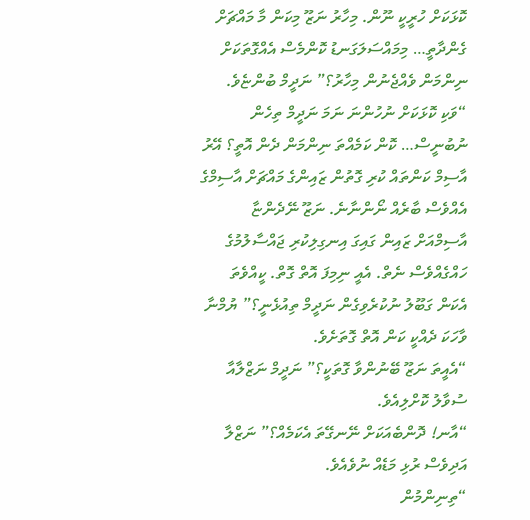ކޮޅަކަށް ހުރީކީ ނޫން. މިހާރު ނަޒޫ މިކަން މާ މައްޗަށް ގެންދާތީ… މިމައްސަލަގަނޑު ކޮންމެސް އެއްގޮތަކަށް ނިންމަން ވެއްޖެނުން މިހާރު؟” ނަދީމް ބުންޏެވެ.
“ވަކި ކޮޅަކަށް ނުހުންނަ ނަމަ ނަދީމް ތިހެން ނުބުނީސް… ކޮން ކަމެއްތަ ނިންމަން ދެން އޮތީ؟ އޭރު އާސިމް ކަންތައް ކުރި ގޮތުން ޒައިންގެ މައްޗަށް އާސިމްގެ އެއްވެސް ބާރެއް ނޯންނާނެ. ނަޒޫ ނޭދެންޏާ އާސިމްއަށް ޒައިން ގައިގަ އިނގިލިކުރި ޖައްސާލުމުގެ ހައްގެއްވެސް ނެތް. އެއީ ނިމިފަ އޮތް ގޮތް. ކީއްވެތަ އެކަން ގަބޫލު ނުކުރެވިގެން ނަދީމް ތިއުޅެނީ؟” ޔުމްނާ ވާހަކަ ދެއްކީ ކަން އޮތް ގޮތަށެވެ.
“އެއީތަ ނަޒޫ ބޭނުންވާ ގޮތަކީ؟” ނަދީމް ނަޒްލާއާ ސުވާލު ކޮށްލިއެވެ.
“އާނ! ދޮންބެއަކަށް ނޭނގޭތަ އެކަމެއް؟” ނަޒްލާ އަދިވެސް ރުޅި މަޑެއް ނުވެއެވެ.
“ތިނިންމުން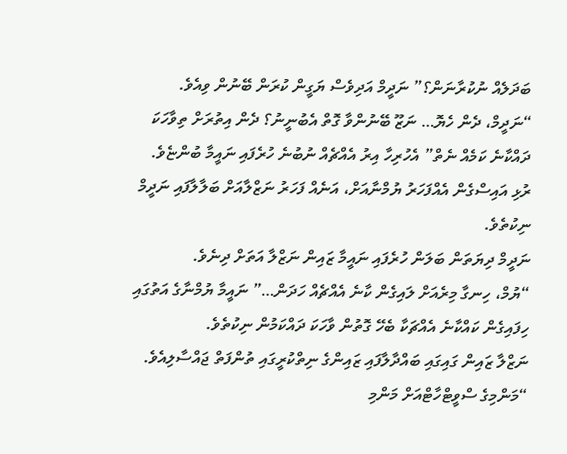ބަދަލެއް ނުކުރާނަން؟” ނަދީމް އަދިވެސް ޔަގީން ކުރަން ބޭނުން ވިއެވެ.
“ނަދީމް، ދެން ހެޔޮ… ނަޒޫ ބޭނުންވާ ގޮތް އެބުނީނު؟ ދެން އިތުރަށް ތިވާހަކަ ދައްކާނެ ކަމެއް ނެތް” އެހުރިހާ އިރު އެއްޗެއް ނުބުނެ ހުރެފައި ނައީމާ ބުންޏެވެ.
ރުޅި އައިސްގެން އެއްފަހަރު ޔުމްނާއަށް، އަނެއް ފަހަރު ނަޒްލާއަށް ބަލާލާފައި ނަދީމް ނިކުތެވެ.
ނަދީމް ދިޔަތަން ބަލަން ހުރެފައި ނައީމާ ޒައިން ނަޒްލާ އަތަށް ދިނެވެ.
“ޔުމް، ހިނގާ މިރެއަށް ލައިގެން ކާނެ އެއްޗެއް ހަދަން…” ނައީމާ ޔުމްނާގެ އަތުގައި ހިފައިގެން ކައްކާނެ އެއްޗަކާ ބެހޭ ގޮތުން ވާހަކަ ދައްކަމުން ނިކުތެވެ.
ނަޒްލާ ޒައިން ގައިގައި ބައްދާލާފައި ޒައިންގެ ނިތްކުރީގައި ތުންފަތް ޖައްސާލިއެވެ.
“މަންމިގެ ސްވީޓްހާޓްއަށް މަންމި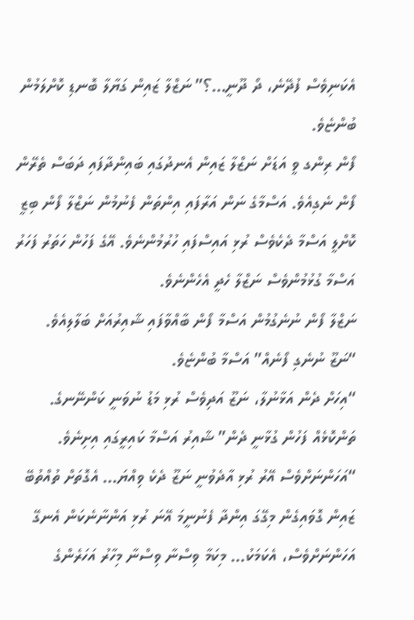އެކަނިވެސް ފުދޭނެ، ދޯ ދޫނީ…؟” ނަޒްލާ ޒައިން ގަޔާލާ ބޮނޑި ކޮށްލަމުން ބުންޏެވެ.
ފޯން ރިންގ ވީ އަޑަށް ނަޒްލާ ޒައިން އެނދުގައި ބައިންދާފައި ދަބަސް ތެރޭން ފޯން ނެގިއެވެ. އަސްމާގެ ނަން އަރާފައި އިންތަން ފެނުމުން ނަޒްލާ ފޯން ބިޒީ ކޮށްލީ އަސްމާ ދެކެވެސް ރުޅި އައިސްފައި ހުރުމުންނެވެ. އޭގެ ފަހުން ހަތަރު ފަހަރު އަސްމާ ގުޅުމުންވެސް ނަޒްލާ ހެދީ އެހެންނެވެ.
ނަޒްލާ ފޯން ނުނެގުމުން އަސްމާ ފޯން ބާއްވާފައި ޝާއިރުއަށް ބަލާލިއެވެ.
“ނަޒޫ ނުނެގި ފޯނެއް” އަސްމާ ބުންޏެވެ.
“އިހަށް ދެން އަޅާނުލާ، ނަޒޫ އަދިވެސް ރުޅި މަޑު ނުވަނީ ކަންނޭނގެ. ތަންކޮޅެއް ފަހުން ގުޅާނީ ދެން” ޝާއިރު އަސްމާ ކައިރީގައި އިށިނެވެ.
“އަހަންނަށްވެސް އޭރު ރުޅި އާދެވުނީ ނަޒޫ ދެކެ ވިއްޔަ… އެގޮތަށް ތުއްތުބޭ ޒައިން ގޮވައިގެން މިގޭގަ އިންދާ ފެނުނީމަ އޭނަ ރުޅި އަންނާނެކަން އެނގޭ އަހަންނަށްވެސް، އެކަމަކު… މިކަމާ ވިސްނާ ވިސްނާ މިހާރު އަހަރެންގެ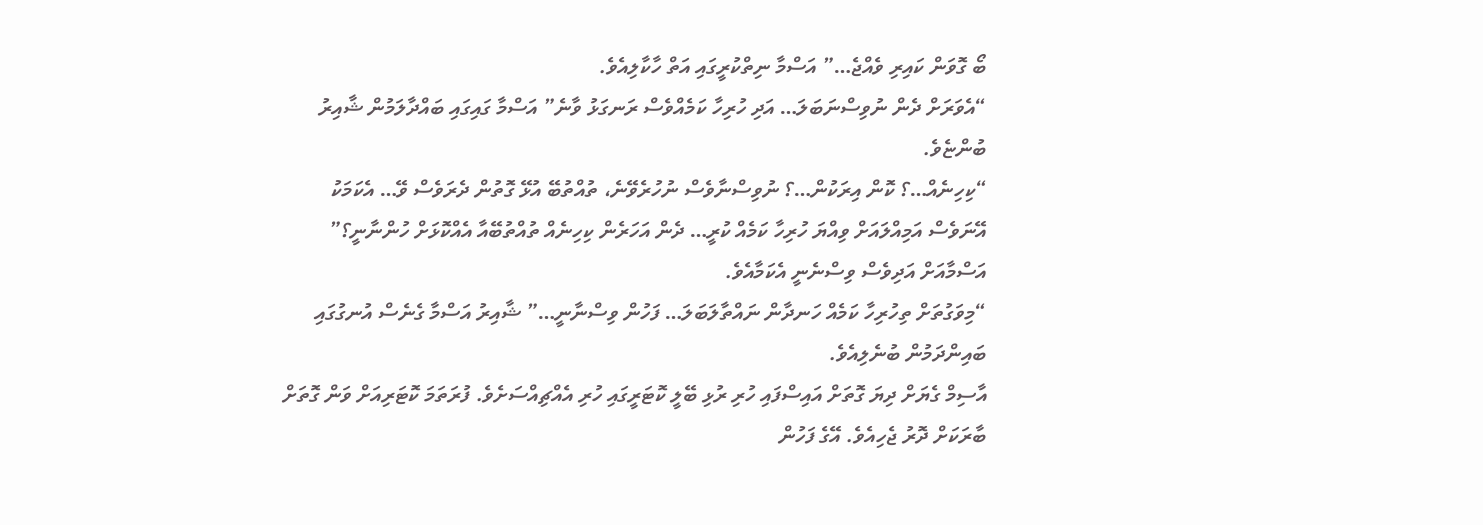ބޯ ގޮވަން ކައިރި ވެއްޖެ…” އަސްމާ ނިތްކުރީގައި އަތް ހާކާލިއެވެ.
“އެވަރަށް ދެން ނުވިސްނަބަލަ… އަދި ހުރިހާ ކަމެއްވެސް ރަނގަޅު ވާނެ” އަސްމާ ގައިގައި ބައްދާލަމުން ޝާއިރު ބުންޏެވެ.
“ކިހިނެއް…؟ ކޮން އިރަކުން…؟ ނުވިސްނާވެސް ނުހުރެވޭނެ، ތުއްތުބޭ އުޅޭ ގޮތުން ދެރަވެސް ވޭ… އެކަމަކު އޭނަވެސް އަމިއްލައަށް ވިއްޔަ ހުރިހާ ކަމެއް ކުރީ… ދެން އަހަރެން ކިހިނެއް ތުއްތުބޭއާ އެއްކޮޅަށް ހުންނާނީ؟” އަސްމާއަށް އަދިވެސް ވިސްނެނީ އެކަމާއެވެ.
“މިވަގުތަށް ތިހުރިހާ ކަމެއް ހަނދާން ނައްތާލަބަލަ… ފަހުން ވިސްނާނީ…” ޝާއިރު އަސްމާ ގެނެސް އުނގުގައި ބައިންދަމުން ބުނެލިއެވެ.
އާސިމް ގެޔަށް ދިޔަ ގޮތަށް އައިސްފައި ހުރި ރުޅި ބޭލީ ކޮޓަރީގައި ހުރި އެއްޗިއްސަށެވެ. ފުރަތަމަ ކޮޓަރިއަށް ވަން ގޮތަށް ބާރަކަށް ދޮރު ޖެހިއެވެ. އޭގެ ފަހުން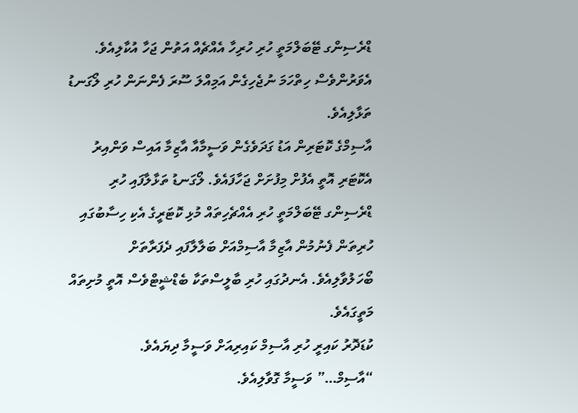ޑްރެސިންގ ޓޭބަލްމަތީ ހުރި ހުރިހާ އެއްޗެއް އަތުން ޖަހާ އުކާލިއެވެ. އެވަރުންވެސް ހިތްހަމަ ނުޖެހިގެން އަމިއްލަ ސޫރަ ފެންނަން ހުރި ލޯގަނޑު ތަޅާލިއެވެ.
އާސިމްގެ ކޮޓަރިން އަޑު ގަދަވެގެން ވަސީމާއާ އާޒިމާ އައިސް ވަންއިރު އެކޮޓަރި އޮތީ އެފުށް މިފުށަށް ޖަހާފައެވެ. ލޯގަނޑު ތަޅާލާފައި ހުރި ޑްރެސިންގ ޓޭބަލްމަތީ ހުރި އެއްޗެހިތައް މުޅި ކޮޓަރީގެ އެކި ހިސާބުގައި ހުރިތަން ފެނުމުން އާޒިމާ އާސިމްއަށް ބަލާލާފައި ދެފަރާތަށް ބޯހަލުވާލިއެވެ. އެނދުގައި ހުރި ބާލީސްތަކާ ބެޑްޝީޓްވެސް އޮތީ މުށިތައް މަތީގައެވެ.
ކުޑަދޮރު ކައިރީ ހުރި އާސިމް ކައިރިއަށް ވަސީމާ ދިޔައެވެ.
“އާސިމް…” ވަސީމާ ގޮވާލިއެވެ.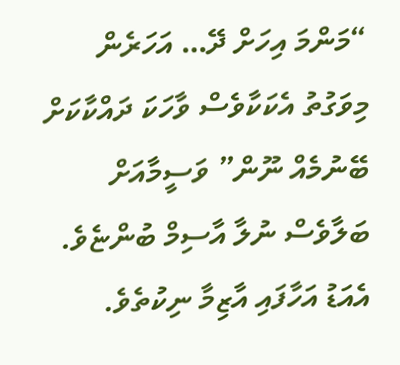“މަންމަ އިހަށް ދޭ… އަހަރެން މިވަގުތު އެކަކާވެސް ވާހަކަ ދައްކާކަށް ބޭނުމެއް ނޫން” ވަސީމާއަށް ބަލާވެސް ނުލާ އާސިމް ބުންޏެވެ. އެއަޑު އަހާފައި އާޒިމާ ނިކުތެވެ.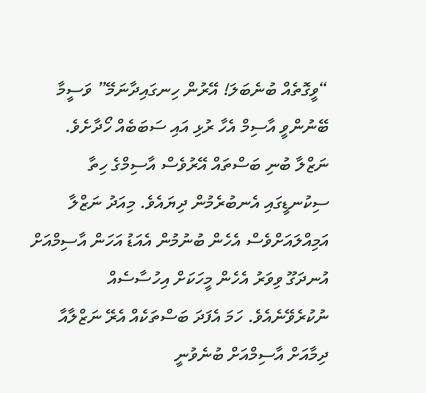“ވީގޮތެއް ބުނެބަލަ! އޭރުން ހިނގައިދާނަމޭ” ވަސީމާ ބޭނުންވީ އާސިމް އެހާ ރުޅި އައި ސަބަބެއް ހޯދާށެވެ.
ނަޒްލާ ބުނި ބަސްތައް އޭރުވެސް އާސިމްގެ ހިތާ ސިކުނޑީގައި އެނބުރެމުން ދިޔައެވެ. މިއަދު ނަޒްލާ އަމިއްލައަށްވެސް އެހެން ބުނުމުން އެއަޑު އަހަން އާސިމްއަށް އުނދަގޫ ވިވަރު އެހެން މީހަކަށް އިހުސާސެއް ނުކުރެވޭނެއެވެ. ހަމަ އެފަދަ ބަސްތަކެއް އެރޭ ނަޒްލާއާ ދިމާއަށް އާސިމްއަށް ބުނެވުނީ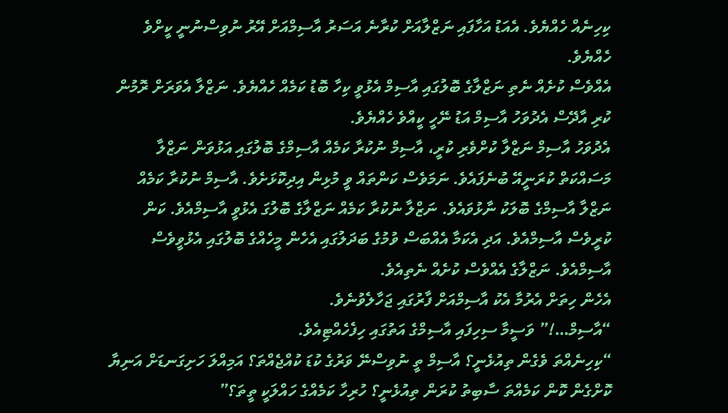ކިހިނެއް ހެއްޔެވެ. އެއަޑު އަހާފައި ނަޒްލާއަށް ކުރާނެ އަސަރު އާސިމްއަށް އޭރު ނުވިސްނުނީ ކީށްވެ ހެއްޔެވެ.
އެއްވެސް ކުށެއް ނެތި ނަޒްލާގެ ބޮލުގައި އާސިމް އެޅުވީ ކިހާ ބޮޑު ކަމެއް ހެއްޔެވެ. ނަޒްލާ އެވަރަށް ރޮމުން ކުރި އާދޭސް އެދުވަހު އާސިމް އަޑު ނޭހީ ކީއްވެ ހެއްޔެވެ.
އެދުވަހު އާސިމް ނަޒްލާ ކުށްވެރި ކުރީ، އާސިމް ނުކުރާ ކަމެއް އާސިމްގެ ބޮލުގައި އަޅުވަން ނަޒްލާ މަސައްކަތް ކުރަނީއޭ ބުނެފައެވެ. ނަމަވެސް ކަންތައް ވީ މުޅިން އިދިކޮޅަށެވެ. އާސިމް ނުކުރާ ކަމެއް ނަޒްލާ އާސިމްގެ ބޮލަކު ނާޅުވައެވެ. ނަޒްލާ ނުކުރާ ކަމެއް ނަޒްލާގެ ބޮލުގަ އެޅުވީ އާސިމްއެވެ. ކަން ކުރީވެސް އާސިމްއެވެ. އަދި އެކަމާ އެއްބަސް ވުމުގެ ބަދަލުގައި އެހެން މީހެއްގެ ބޮލުގައި އެޅުވީވެސް އާސިމްއެވެ. ނަޒްލާގެ އެއްވެސް ކުށެއް ނެތިއެވެ.
އެހެން ހިތަށް އެރުމާ އެކު އާސިމްއަށް ފާރުގައި ޖަހާލެވުނެވެ.
“އާސިމް…!” ވަސީމާ ސިހިފައި އާސިމްގެ އަތުގައި ހިފެހެއްޓިއެވެ.
“ކިހިނެއްތަ ވެގެން ތިއުޅެނީ؟ އާސިމް ތީ ނުވިސްނޭ ވަރުގެ ކުޑަ ކުއްޖެއްތަ؟ އަމިއްލަ ހަށިގަނޑަށް އަނިޔާ ކޮށްގެން ކޮން ކަމެއްތަ ސާބިތު ކުރަން ތިއުޅެނީ؟ ހުރިހާ ކަމެއްގެ ހައްލަކީ ތީތަ؟”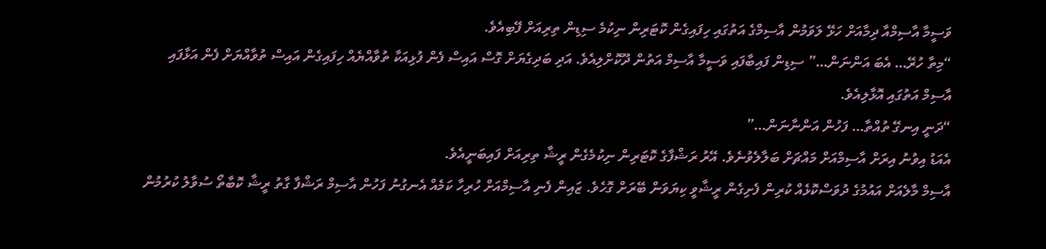ވަސީމާ އާސިމްއާ ދިމާއަށް ހަޅޭ ލަވަމުން އާސިމްގެ އަތުގައި ހިފައިގެން ކޮޓަރިން ނިކުމެ ސިޑިން ތިރިއަށް ފޭބިއެވެ.
“މިތާ ހުރޭ… އެބަ އަންނަން…” ސިޑިން ފައިބާފައި ވަސީމާ އާސިމް އަތުން ދޫކޮށްލިއެވެ. އަދި ބަދިގެޔަށް ގޮސް އައިސް ފެން ފުޅިއަކާ ތުވާއްޔެއް ހިފައިގެން އައިސް ތުވާއްޔަށް ފެން އަޅާފައި އާސިމް އަތުގައި އޮޅާލިއެވެ.
“ދަނީ އިނގޭ ތުއްތާ… ފަހުން އަންނާނަން…”
އެއަޑު އިވުނު އިރަށް އާސިމްއަށް މައްޗަށް ބަލާލެވުނެވެ. އޭރު ރަޝްފާގެ ކޮޓަރިން ނިކުމެގެން ރީޝާ ތިރިއަށް ފައިބަނީއެވެ.
އާސިމް މާލެއަށް އައުމުގެ ދުވަސްކޮޅެއް ކުރިން ފެށިގެން ރީޝާވީ ކިޔަވަން ބޭރަށް ގޮހެވެ. ޒައިން ފެނި އާސިމްއަށް ހުރިހާ ކަމެއް އެނގުނު ފަހުން އާސިމް ރަޝްފާ ގާތު ރީޝާ ކޮބާތޯ ސުވާލު ކުރުމުން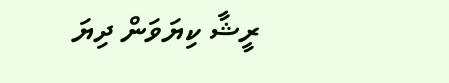ރީޝާ ކިޔަވަން ދިޔަ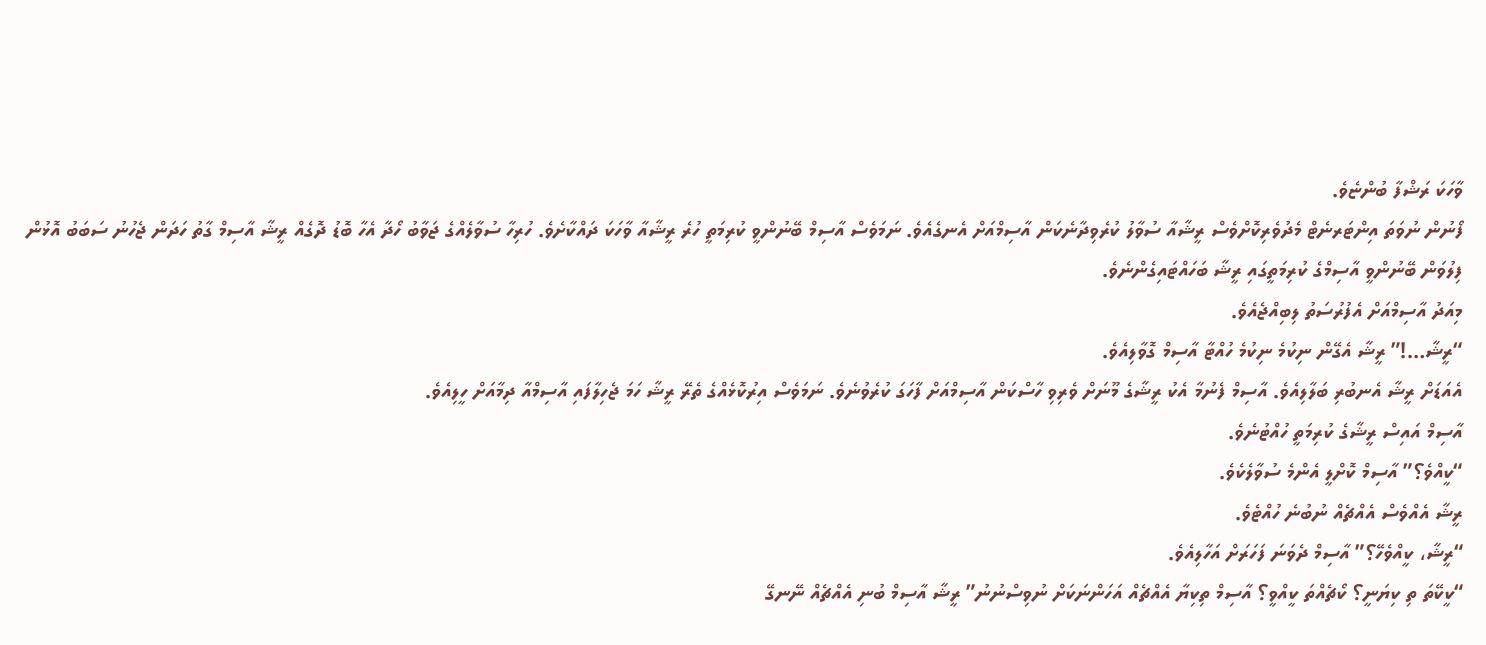ވާހަކަ ރަޝްފާ ބުންޏެވެ.
ފޯނުން ނުވަތަ އިންޓަރނެޓް މެދުވެރިކޮށްވެސް ރީޝާއާ ސުވާލު ކުރެވިދާނެކަން އާސިމްއަށް އެނގެއެވެ. ނަމަވެސް އާސިމް ބޭނުންވީ ކުރިމަތީ ހުރެ ރީޝާއާ ވާހަކަ ދައްކާށެވެ. ހުރިހާ ސުވާލެއްގެ ޖަވާބު ހޯދާ އެހާ ބޮޑު ދޮގެއް ރީޝާ އާސިމް ގާތު ހަދަން ޖެހުނު ސަބަބު އޮޅުން ފިލުވަން ބޭނުންވީ އާސިމްގެ ކުރިމަތީގައި ރީޝާ ބަހައްޓައިގެންނެވެ.
މިއަދު އާސިމްއަށް އެފުރުސަތު ލިބިއްޖެއެވެ.
“ރީޝާ…!” ރީޝާ އެގޭން ނިކުމެ ނިކުމެ ހުއްޓާ އާސިމް ގޮވާލިއެވެ.
އެއަޑަށް ރީޝާ އެނބުރި ބަލާލިއެވެ. އާސިމް ފެނުމާ އެކު ރީޝާގެ މޫނަށް ވެރިވި ހާސްކަން އާސިމްއަށް ފާހަގަ ކުރެވުނެވެ. ނަމަވެސް އިރުކޮޅެއްގެ ތެރޭ ރީޝާ ހަމަ ޖެހިލާފައި އާސިމްއާ ދިމާއަށް ހީލިއެވެ.
އާސިމް އައިސް ރީޝާގެ ކުރިމަތީ ހުއްޓުނެވެ.
“ކީއްވެ؟” އާސިމް ކޮށްލީ އެންމެ ސުވާލެކެވެ.
ރީޝާ އެއްވެސް އެއްޗެއް ނުބުނެ ހުއްޓެވެ.
“ރީޝާ، ކީއްވެހޭ؟” އާސިމް ދެވަނަ ފަހަރަށް އަހާލިއެވެ.
“ކީކޭތަ ތި ކިޔަނީ؟ ކޯޗެއްތަ ކީއްވީ؟ އާސިމް ތިކިޔާ އެއްޗެއް އަހަންނަކަށް ނުވިސްނުނު” ރީޝާ އާސިމް ބުނި އެއްޗެއް ނޭނގޭ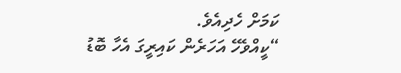ކަމަށް ހެދިއެވެ.
“ކީއްވެހޭ އަހަރެން ކައިރީގަ އެހާ ބޮޑު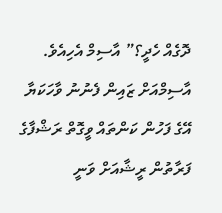ދޮގެއް ހެދީ؟” އާސިމް އެހިއެވެ.
އާސިމްއަށް ޒައިން ފެނުނު ވާހަކަޔާ އޭގެ ފަހުން ކަންތައް ވީގޮތް ރަޝްފާގެ ފަރާތުން ރީޝާއަށް ވަނީ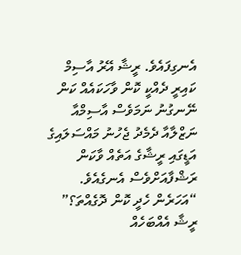އެނގިފައެވެ. ރީޝާ އޭރު އާސިމް ކައިރީ ދެއްކީ ކޮން ވާހަކައެއް ކަން ނޭނގުނު ނަމަވެސް އާސިމްއާ ނަޒްލާއާ ދެމެދު ޖެހުނު މައްސަލައިގެ އަޑީގައި ރީޝާގެ އަތެއް ވާކަން ރަޝްފާއަށްވެސް އެނގެއެވެ.
“އަހަރެން ހެދީ ކޮން ދޮގެއްތަ؟” ރީޝާ އެއްބަހެއް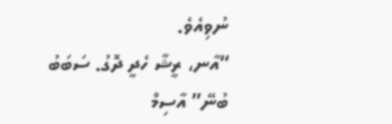ނުވިއެވެ.
“އާނ، ރީޝާ ހެދީ ދޮގު. ސަބަބު ބުނޭ” އާސިމް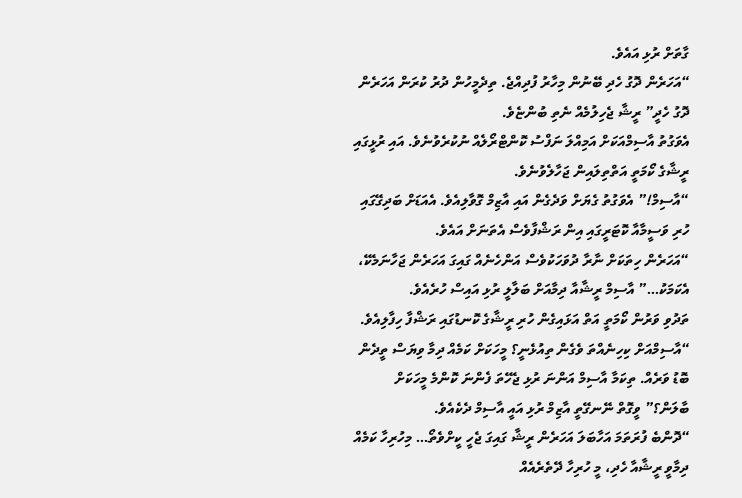ގާތަށް ރުޅި އައެވެ.
“އަހަރެން ދޮގު ހެދި ބޭނުން މިހާރު ފުދިއްޖެ. ތިދެމީހުން ދުރު ކުރަން އަހަރެން ދޮގު ހެދީ” ރީޝާ ޖެހިލުމެއް ނެތި ބުންޏެވެ.
އެވަގުތު އާސިމްއަކަށް އަމިއްލަ ނަފްސު ކޮންޓްރޯލެއް ނުކުރެވުނެވެ. އައި ރުޅީގައި ރީޝާގެ ކޯމަތީ އަތްތިލައިން ޖަހާލެވުނެވެ.
“އާސިމް!” އެވަގުތު ގެޔަށް ވަދެގެން އައި އާޒިމް ގޮވާލިއެވެ. އެއަޑަށް ބަދިގޭގައި ހުރި ވަސީމާއާ ކޮޓަރީގައި އިން ރަޝްފާވެސް އެތަނަށް އައެވެ.
“އަހަރެން ހިތަކަށް ނާރާ ދުވަހަކުވެސް އަންހެނެއް ގައިގަ އަހަރެން ޖަހާނަމެކޭ، އެކަމަކު…” އާސިމް ރީޝާއާ ދިމާއަށް ބަލާލީ ރުޅި އައިސް ހުރެއެވެ.
ތަދުވި ވަރުން ކޯމަތީ އަތް އަޅައިގެން ހުރި ރީޝާގެ ކޮނޑުގައި ރަޝްފާ ހިފާލިއެވެ.
“އާސިމްއަށް ކިހިނެއްތަ ވެގެން ތިއުޅެނީ؟ މީހަކަށް ކަމެއް ދިމާ ވިޔަސް ތީދެން ބޮޑު ވަރެއް. ތިކަމާ އާސިމް އަންނަ ރުޅި ޖެހޭތަ ފެންނަ ކޮންމެ މީހަކަށް ބާލަން؟” ވީގޮތް ނޭނގޭތީ އާޒިމް ރުޅި އައީ އާސިމް ދެކެއެވެ.
“ދޮންބެ ފުރަތަމަ އަހާބަލަ އަހަރެން ރީޝާ ގައިގަ ޖެހީ ކީށްވެތޯ… މިހުރިހާ ކަމެއް ދިމާވީ ރީޝާއާ ހެދި، މީ ހުރިހާ ދޭތެރެއެއް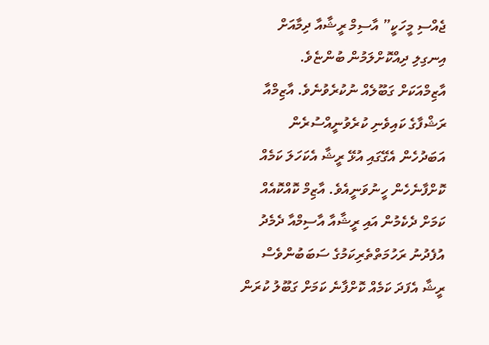ޖެއްސި މީހަކީ” އާސިމް ރީޝާއާ ދިމާއަށް އިނގިލި ދިއްކޮށްލަމުން ބުންޏެވެ.
އާޒިމްއަކަށް ގަބޫލެއް ނުކުރެވުނެވެ. އާޒިމްއާ ރަޝްފާގެ ކައިވެނި ކުރެވުނީއްސުރެން އަބަދުހެން އެގޭގައި އުޅޭ ރީޝާ އެކަހަލަ ކަމެއް ކޮށްފާނެހެން ހީނުވަނީއެވެ. އާޒިމް ކޮއްކޮއެއް ކަމަށް ދެކެމުން އައި ރީޝާއާ އާސިމްއާ ދެމެދު އުފެދުނު ރަހުމަތްތެރިކަމުގެ ސަބަބުންވެސް ރީޝާ އެފަދަ ކަމެއް ކޮށްފާނެ ކަމަށް ގަބޫލު ކުރަން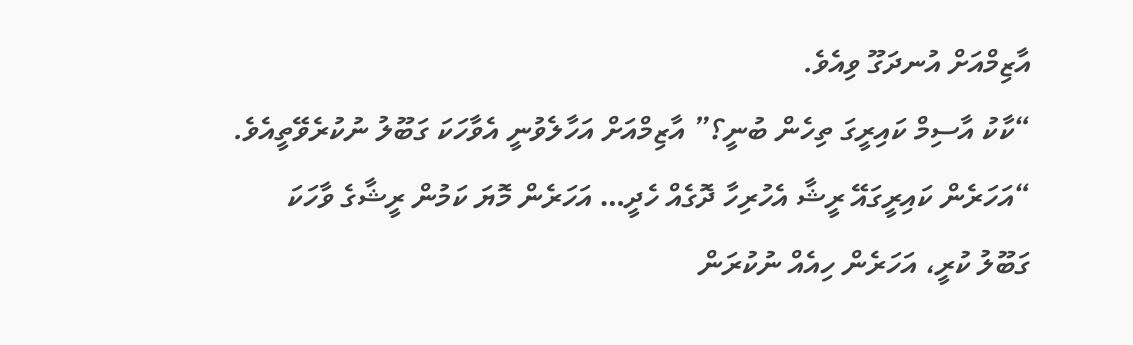އާޒިމްއަށް އުނދަގޫ ވިއެވެ.
“ކާކު އާސިމް ކައިރީގަ ތިހެން ބުނީ؟” އާޒިމްއަށް އަހާލެވުނީ އެވާހަކަ ގަބޫލު ނުކުރެވޭތީއެވެ.
“އަހަރެން ކައިރީގައޭ ރީޝާ އެހުރިހާ ދޮގެއް ހެދީ… އަހަރެން މޮޔަ ކަމުން ރީޝާގެ ވާހަކަ ގަބޫލު ކުރީ، އަހަރެން ހިއެއް ނުކުރަން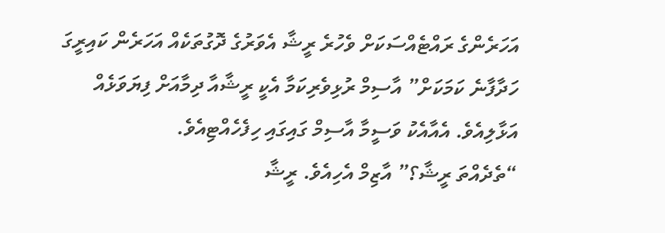އަހަރެންގެ ރައްޓެއްސަކަށް ވެހުރެ ރީޝާ އެވަރުގެ ދޮގުތަކެއް އަހަރެން ކައިރީގަ ހަދާފާނެ ކަމަކަށް” އާސިމް ރުޅިވެރިކަމާ އެކީ ރީޝާއާ ދިމާއަށް ފިޔަވަޅެއް އަޅާލިއެވެ. އެއާއެކު ވަސީމާ އާސިމް ގައިގައި ހިފެހެއްޓިއެވެ.
“ތެދެއްތަ ރީޝާ؟” އާޒިމް އެހިއެވެ. ރީޝާ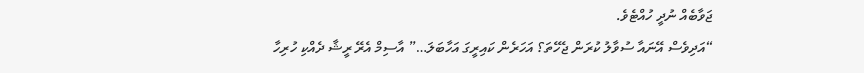ޖަވާބެއް ނުދީ ހުއްޓެވެ.
“އަދިވެސް އޭނައާ ސުވާލު ކުރަން ޖެހޭތަ؟ އަހަރެން ކައިރީގަ އަހާބަލަ…” އާސިމް އެރޭ ރީޝާ ދެއްކި ހުރިހާ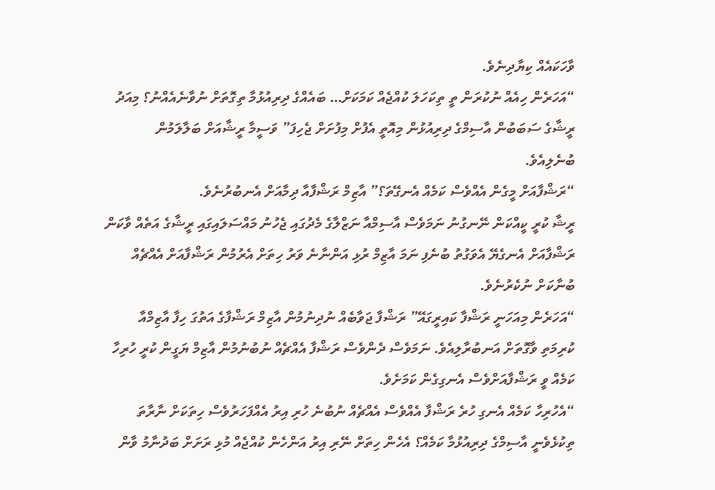ވާހަކައެއް ކިޔާދިނެވެ.
“އަހަރެން ހިއެއް ނުކުރަން ތީ ތިކަހަލަ ކުއްޖެއް ކަމަކަށް… ބައެއްގެ ދިރިއުޅުމާ ތިގޮތަށް ނުވާނެއެއްނު؟ މިއަދު ރީޝާގެ ސަބަބުން އާސިމްގެ ދިރިއުޅުން މިއޮތީ އެފުށް މިފުށަށް ޖެހިފަ” ވަސީމާ ރީޝާއަށް ބަލާލަމުން ބުނެލިއެވެ.
“ރަޝްފާއަށް މީގެން އެއްވެސް ކަމެއް އެނގޭތަ؟” އާޒިމް ރަޝްފާއާ ދިމާއަށް އެނބުރުނެވެ.
ރީޝާ ކުރީ ކީއްކަން ނޭނގުނު ނަމަވެސް އާސިމްއާ ނަޒްލާގެ މެދުގައި ޖެހުނު މައްސަލައިގައި ރީޝާގެ އަތެއް ވާކަން ރަޝްފާއަށް އެނގެޔޭ އެވަގުތު ބުނެފި ނަމަ އާޒިމް ރުޅި އަންނާނެ ވަރު ހިތަށް އެރުމުން ރަޝްފާއަށް އެއްޗެއް ބުނާކަށް ނުކެރުނެވެ.
“އަހަރެން މިއަހަނީ ރަޝްފާ ކައިރީގައޭ” ރަޝްފާ ޖަވާބެއް ނުދިނުމުން އާޒިމް ރަޝްފާގެ އަތުގަ ހިފާ އާޒިމްއާ ކުރިމަތި ވާގޮތަށް އަނބުރާލިއެވެ. ނަމަވެސް ދެންވެސް ރަޝްފާ އެއްޗެއް ނުބުނުމުން އާޒިމް ޔަގީން ކުރީ ހުރިހާ ކަމެއް ވީ ރަޝްފާއަށްވެސް އެނގިގެން ކަމަށެވެ.
“އެހުރިހާ ކަމެއް އެނގި ހުރެ ރަޝްފާ އެއްވެސް އެއްޗެއް ނުބުނެ ހުރި އިރު އެއްފަހަރުވެސް ހިތަކަށް ނާރާތަ ތިކުޅެވެނީ އާސިމްގެ ދިރިއުޅުމާ ކަމެއް؟ އެހެން ހިތަށް ނޭރި އިރު އަންހެން ކުއްޖެއް މުޅި ރަށަށް ބަދުނާމު ވާން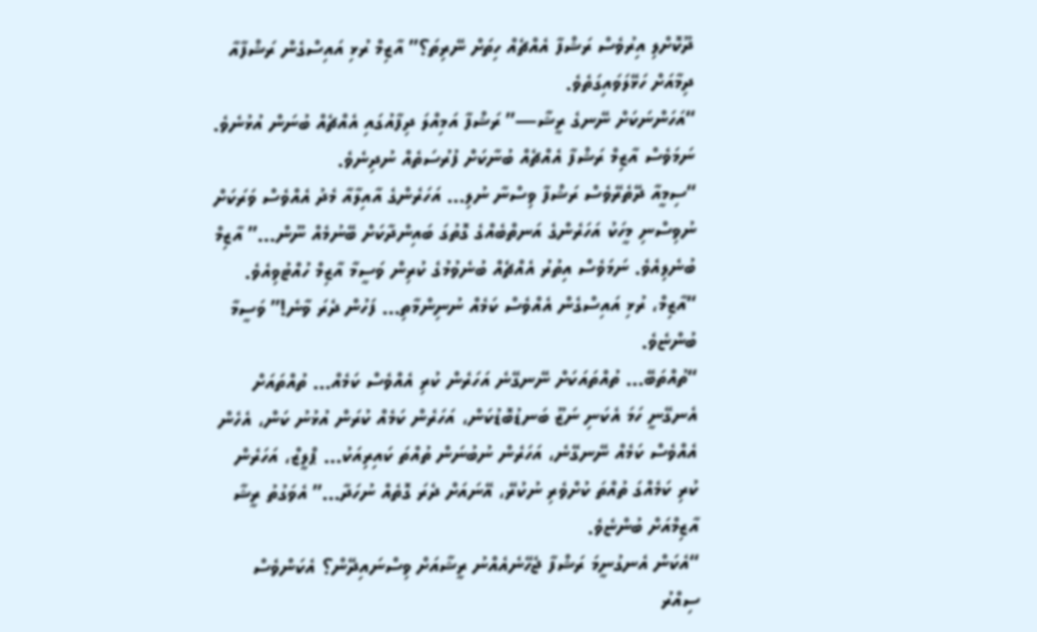ދޫކޮށްލި އިރުވެސް ރަޝްފާ އެއްޗެއް ހިތަށް ނޭރިތަ؟” އާޒިމް ރުޅި އައިސްގެން ރަޝްފާއާ ދިމާއަށް ހަޅޭލަވައިގަތެވެ.
“އަހަންނަކަށް ނޭނގެ ރީޝާ—” ރަޝްފާ އަމިއްލަ ދިފާއުގައި އެއްޗެއް ބުނަން އުޅުނެވެ. ނަމަވެސް އާޒިމް ރަޝްފާ އެއްޗެއް ބުނާކަށް ފުރުސަތެއް ނުދިނެވެ.
“ސިމީއާ ދޭތެރޭވެސް ރަޝްފާ ވިސްނާ ނުލި… އަހަރެންގެ އާއިލާއާ މެދު އެއްވެސް ވަރަކަށް ނުވިސްނި މީހަކު އަހަރެންގެ އަނތްބެއްގެ ގޮތުގަ ބައިންދާކަށް ބޭނުމެއް ނޫން…” އާޒިމް ބުނެލިއެވެ. ނަމަވެސް އިތުރު އެއްޗެއް ބުނެވުމުގެ ކުރިން ވަސީމާ އާޒިމް ހުއްޓުވިއެވެ.
“އާޒިމް، ރުޅި އައިސްގެން އެއްވެސް ކަމެއް ނުނިންމާތި… ފަހުން ދެރަ ވާނެ!” ވަސީމާ ބުންޏެވެ.
“ތުއްތަބޭ… ތުއްތައަކަށް ނޭނގޭނެ އަހަރެން ކުރި އެއްވެސް ކަމެއް… ތުއްތައަށް އެނގޭނީ ހަމަ އެކަނި ނަޒޫ ބަނޑުބޮޑުކަން، އަހަރެން ކަމެއް ކުރަން އުޅުނު ކަން، އެހެން އެއްވެސް ކަމެއް ނޭނގޭނެ، އަހަރެން ނުބުނަން ތުއްތަ ކައިރިއަކު… ޕްލީޒް، އަހަރެން ކުރި ކަމެއްގަ ތުއްތަ ކުށްވެރި ނުކުރޭ، އޭނައަށް ދެރަ ގޮތެއް ނުހަދާ…” އެވަގުތު ރީޝާ އާޒިމްއަށް ބުންޏެވެ.
“އެކަން އެނގުނީމަ ރަޝްފާ ޖެހޭނެއެއްނު ރީޝާއަށް ވިސްނައިދޭން؟ އެކަންވެސް ސިއްރު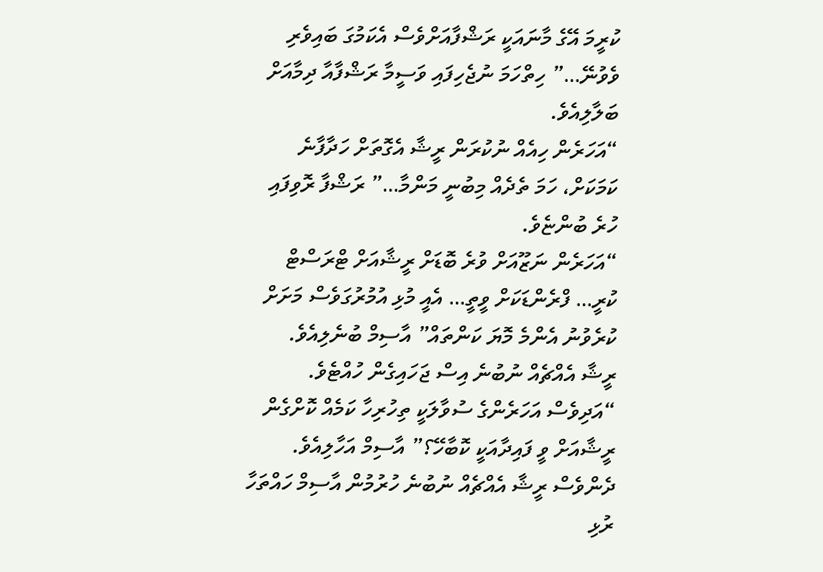ކުރީމަ އޭގެ މާނައަކީ ރަޝްފާއަށްވެސް އެކަމުގަ ބައިވެރި ވެވުނޭ…” ހިތްހަމަ ނުޖެހިފައި ވަސީމާ ރަޝްފާއާ ދިމާއަށް ބަލާލިއެވެ.
“އަހަރެން ހިއެއް ނުކުރަން ރީޝާ އެގޮތަށް ހަދާފާނެ ކަމަކަށް، ހަމަ ތެދެއް މިބުނީ މަންމާ…” ރަޝްފާ ރޮވިފައި ހުރެ ބުންޏެވެ.
“އަހަރެން ނަޒޫއަށް ވުރެ ބޮޑަށް ރީޝާއަށް ޓްރަސްޓް ކުރީ… ފްރެންޑަކަށް ވީތީ… އެއީ މުޅި އުމުރުގަވެސް މަށަށް ކުރެވުނު އެންމެ މޮޔަ ކަންތައް” އާސިމް ބުނެލިއެވެ.
ރީޝާ އެއްޗެއް ނުބުނެ އިސް ޖަހައިގެން ހުއްޓެވެ.
“އަދިވެސް އަހަރެންގެ ސުވާލަކީ ތިހުރިހާ ކަމެއް ކޮށްގެން ރީޝާއަށް ވީ ފައިދާއަކީ ކޮބާހޭ؟” އާސިމް އަހާލިއެވެ.
ދެންވެސް ރީޝާ އެއްޗެއް ނުބުނެ ހުރުމުން އާސިމް ހައްތަހާ ރުޅި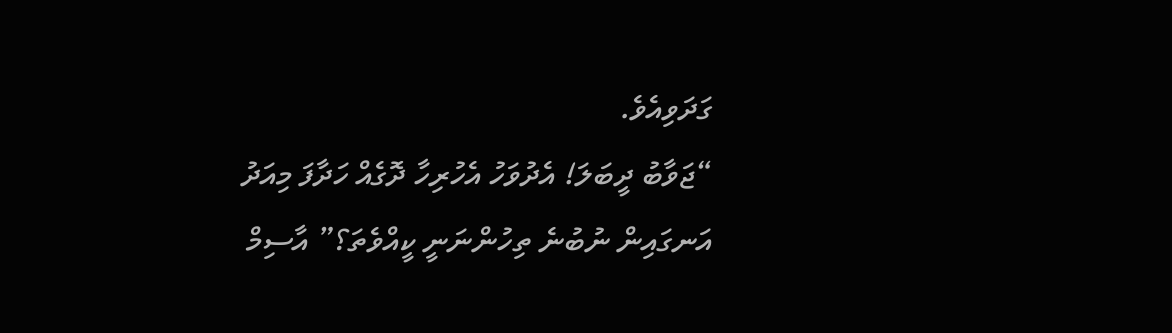ގަދަވިއެވެ.
“ޖަވާބު ދީބަލަ! އެދުވަހު އެހުރިހާ ދޮގެއް ހަދާފަ މިއަދު އަނގައިން ނުބުނެ ތިހުންނަނީ ކީއްވެތަ؟” އާސިމް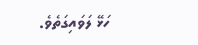ހަޅޭ ލަވައިގަތެވެ.